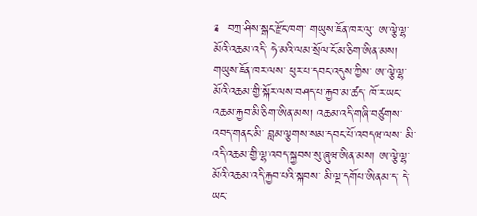༉  བཀྲ་ཤིས་སྒང་རྫོང་ཁག་ གཡུས་ཇོན་ཁར་ལུ་ ཨ་ལྕེ་ལྷ་མོའི་འཆམ་འདི་ ཧེ་མའི་ལམ་སྲོལ་ངོ་མ་ཅིག་ཨིན་མས། གཡུས་ཇོན་ཁར་ལས་ ཕུར་པ་དབང་འདུས་ཀྱིས་ ཨ་ལྕེ་ལྷ་མོའི་འཆམ་གྱི་སྐོར་ལས་བཤད་པ་རྐྱབ་མ་ཚད་ ཁོ་ར་ཡང་འཆམ་རྐྱབ་མི་ཅིག་ཨིན་མས། འཆམ་འདི་གཞི་བཙུགས་འབད་གནང་མི་ བླམ་ལྕགས་སམ་དབང་པོ་འབདཝ་ལས་ མི་འདི་འཆམ་གྱི་ལྷ་འབད་སྐྱབས་སུ་ཞུཝ་ཨིན་མས། ཨ་ལྕེ་ལྷ་མོའི་འཆམ་འདི་རྐྱབ་པའི་སྐབས་ མི་ལྔ་དགོཔ་ཨིནམ་ད་ དེ་ཡང་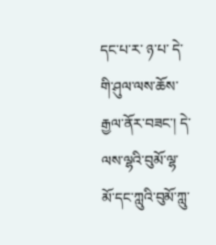དང་པ་ར་ ཉ་པ་ དེ་གི་ཤུལ་ལས་ཆོས་རྒྱལ་ནོར་བཟང་། དེ་ལས་ལྷའི་བུམོ་ལྷ་མོ་དང་ཀླུའི་བུམོ་ཀླུ་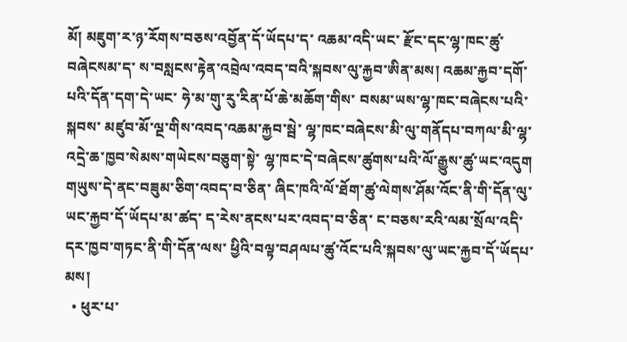མོ། མཇུག་ར་ཉ་རོགས་བཅས་འབྱོན་དོ་ཡོདཔ་ད་ འཆམ་འདི་ཡང་ རྫོང་དང་ལྷ་ཁང་ཚུ་བཞེངསམ་ད་ ས་བསླངས་རྟེན་འབྲེལ་འབད་བའི་སྐབས་ལུ་རྐྱབ་ཨིན་མས། འཆམ་རྐྱབ་དགོ་པའི་དོན་དག་དེ་ཡང་ ཧེ་མ་གུ་རུ་རིན་པོ་ཆེ་མཆོག་གིས་ བསམ་ཡས་ལྷ་ཁང་བཞེངས་པའི་སྐབས་ མཛུབ་མོ་ལྔ་གིས་འབད་འཆམ་རྐྱབ་སྦེ་ ལྷ་ཁང་བཞེངས་མི་ལུ་གནོདཔ་བཀལ་མི་ལྷ་འདྲེ་ཆ་ཁྱབ་སེམས་གཡེངས་བཅུག་སྟེ་ ལྷ་ཁང་དེ་བཞེངས་ཚུགས་པའི་ལོ་རྒྱུས་ཚུ་ཡང་འདུག གཡུས་དེ་ནང་བཟུམ་ཅིག་འབད་བ་ཅིན་ ཞིང་ཁའི་ལོ་ཐོག་ཚུ་ལེགས་ཤོམ་འོང་ནི་གི་དོན་ལུ་ཡང་རྐྱབ་དོ་ཡོདཔ་མ་ཚད་ ད་རེས་ནངས་པར་འབད་བ་ཅིན་ ང་བཅས་རའི་ལམ་སྲོལ་འདི་དར་ཁྱབ་གཏང་ནི་གི་དོན་ལས་ ཕྱིའི་བལྟ་བཤལཔ་ཚུ་འོང་པའི་སྐབས་ལུ་ཡང་རྐྱབ་དོ་ཡོདཔ་མས།
  • ཕུར་པ་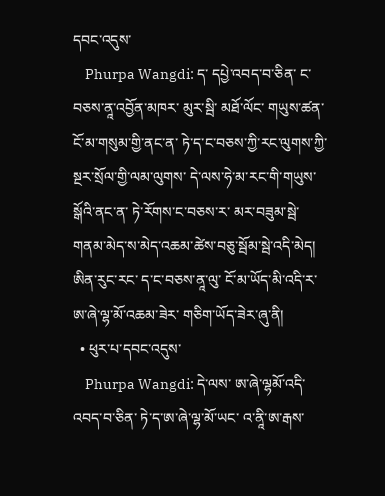དབང་འདུས་
    Phurpa Wangdi: ད་ དཔྱེ་འབད་བ་ཅིན་ ང་བཅས་ནཱ་འབྱོན་མཁར་ མུར་སྦི་ མཐོ་ལོང་ གཡུས་ཚན་ངོ་མ་གསུམ་གྱི་ནང་ན་ ཏེ་ད་ང་བཅས་ཀྱི་རང་ལུགས་ཀྱི་ སྔར་སྲོལ་གྱི་ལམ་ལུགས་ དེ་ལས་ཧེ་མ་རང་གི་གཡུས་སྒོའི་ནང་ན་ ཏེ་རོགས་ང་བཅས་ར་ མར་བཟུམ་སྦེ་ གནམ་མེད་ས་མེད་འཆམ་ཚེས་བཅུ་སྦོམ་སྦེ་འདི་མེད། ཨིན་རུང་རང་ ད་ང་བཅས་ནཱ་ལུ་ ངོ་མ་ཡོད་མི་འདི་ར་ ཨ་ཞེ་ལྷ་མོ་འཆམ་ཟེར་ གཅིག་ཡོད་ཟེར་ཞུ་ནི།
  • ཕུར་པ་དབང་འདུས་
    Phurpa Wangdi: དེ་ལས་ ཨ་ཞེ་ལྷམོ་འདི་འབད་བ་ཅིན་ ཏེ་ད་ཨ་ཞེ་ལྷ་མོ་ཡང་ འ་ནཱི་ཨ་རྒས་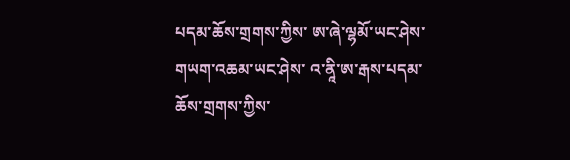པདམ་ཆོས་གྲགས་ཀྱིས་ ཨ་ཞེ་ལྷམོ་ཡང་ཤེས་ གཡག་འཆམ་ཡང་ཤེས་ འ་ནཱི་ཨ་རྒས་པདམ་ཆོས་གྲགས་ཀྱིས་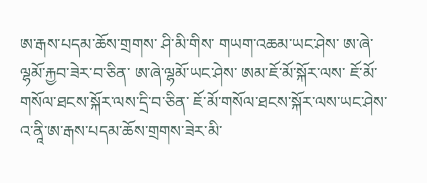ཨ་རྒས་པདམ་ཆོས་གྲགས་ ཤི་མི་གིས་ གཡག་འཆམ་ཡང་ཤེས་ ཨ་ཞེ་ལྷམོ་རྐྱབ་ཟེར་བ་ཅིན་ ཨ་ཞེ་ལྷམོ་ཡང་ཤེས་ ཨམ་ཇོ་མོ་སྐོར་ལས་ ཇོ་མོ་གསོལ་ཐངས་སྐོར་ལས་དྲི་བ་ཅིན་ ཇོ་མོ་གསོལ་ཐངས་སྐོར་ལས་ཡང་ཤེས་ འ་ནཱི་ཨ་རྒས་པདམ་ཆོས་གྲགས་ཟེར་མི་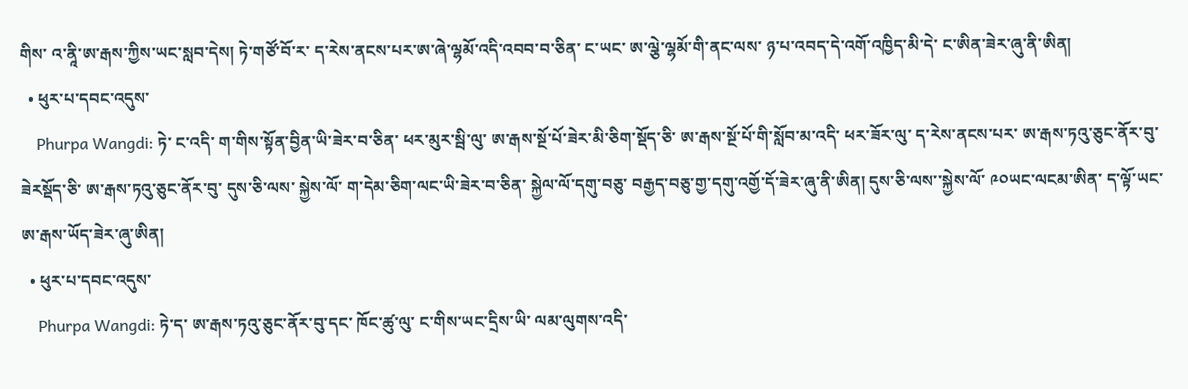གིས་ འ་ནཱི་ཨ་རྒས་ཀྱིས་ཡང་སླབ་དེས། ཏེ་གཙོ་བོ་ར་ ད་རེས་ནངས་པར་ཨ་ཞེ་ལྷམོ་འདི་འབབ་བ་ཅིན་ ང་ཡང་ ཨ་ལྕེ་ལྷམོ་གི་ནང་ལས་ ཉ་པ་འབད་དེ་འགོ་འཁྱིད་མི་དེ་ ང་ཨིན་ཟེར་ཞུ་ནི་ཨིན།
  • ཕུར་པ་དབང་འདུས་
    Phurpa Wangdi: ཏེ་ ང་འདི་ ག་གིས་སྟོན་བྱིན་ཡི་ཟེར་བ་ཅིན་ ཕར་མུར་སྦི་ལུ་ ཨ་རྒས་སྔོ་པོ་ཟེར་མི་ཅིག་སྡོད་ཅི་ ཨ་རྒས་སྔོ་པོ་གི་སློབ་མ་འདི་ ཕར་ཟོར་ལུ་ ད་རེས་ནངས་པར་ ཨ་རྒས་ཏའུ་ཅུང་ནོར་བུ་ཟེརསྡོད་ཅི་ ཨ་རྒས་ཏའུ་ཅུང་ནོར་བུ་ དུས་ཅི་ལས་ སྐྱེས་ལོ་ ག་དེམ་ཅིག་ལང་ཡི་ཟེར་བ་ཅིན་ སྐྱེལ་ལོ་དགུ་བཅུ་ བརྒྱད་བཅུ་གྱ་དགུ་འགྱོ་དོ་ཟེར་ཞུ་ནི་ཨིན། དུས་ཅི་ལས་་སྐྱེས་ལོ་ ༩༠ཡང་ལངམ་ཨིན་ ད་ལྟོ་ཡང་ ཨ་རྒས་ཡོད་ཟེར་ཞུ་ཨིན།
  • ཕུར་པ་དབང་འདུས་
    Phurpa Wangdi: ཏེ་ད་ ཨ་རྒས་ཏའུ་ཅུང་ནོར་བུ་དང་ ཁོང་ཚུ་ལུ་ ང་གིས་ཡང་དྲིས་ཡི་ ལམ་ལུགས་འདི་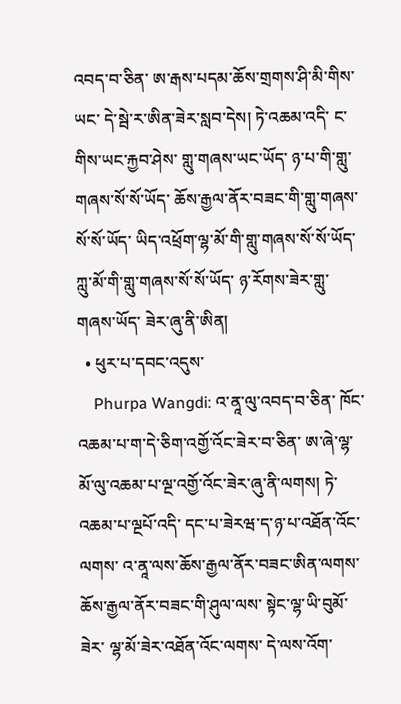འབད་བ་ཅིན་ ཨ་རྒས་པདམ་ཆོས་གྲགས་ཤི་མི་གིས་ཡང་ དེ་སྦེ་ར་ཨིན་ཟེར་སླབ་དེས། ཏེ་འཆམ་འདི་ ང་གིས་ཡང་རྐྱབ་ཤེས་ གླུ་གཞས་ཡང་ཡོད་ ཉ་པ་གི་གླུ་གཞས་སོ་སོ་ཡོད་ ཆོས་རྒྱལ་ནོར་བཟང་གི་གླུ་གཞས་སོ་སོ་ཡོད་ ཡིད་འཕྲོག་ལྷ་མོ་གི་གླུ་གཞས་སོ་སོ་ཡོད་ ཀླུ་མོ་གི་གླུ་གཞས་སོ་སོ་ཡོད་ ཉ་རོགས་ཟེར་གླུ་གཞས་ཡོད་ ཟེར་ཞུ་ནི་ཨིན།
  • ཕུར་པ་དབང་འདུས་
    Phurpa Wangdi: འ་ནཱ་ལུ་འབད་བ་ཅིན་ ཁོང་འཆམ་པ་ག་དེ་ཅིག་འགྱོ་འོང་ཟེར་བ་ཅིན་ ཨ་ཞེ་ལྷ་མོ་ལུ་འཆམ་པ་ལྔ་འགྱོ་འོང་ཟེར་ཞུ་ནི་ལགས། ཏེ་འཆམ་པ་ལྔཔོ་འདི་ དང་པ་ཟེརཝ་ད་ཉ་པ་འཐོན་འོང་ལགས་ འ་ནཱ་ལས་ཆོས་རྒྱལ་ནོར་བཟང་ཨིན་ལགས་ ཆོས་རྒྱལ་ནོར་བཟང་གི་ཤུལ་ལས་ སྟེང་ལྷ་ཡི་བུམོ་ཟེར་ ལྷ་མོ་ཟེར་འཐོན་འོང་ལགས་ དེ་ལས་འོག་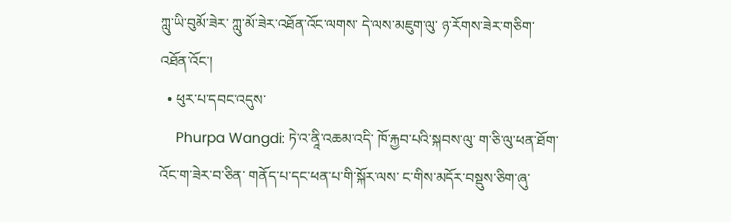ཀླུ་ཡི་བུམོ་ཟེར་ ཀླུ་མོ་ཟེར་འཐོན་འོང་ལགས་ དེ་ལས་མཇུག་ལུ་ ཉ་རོགས་ཟེར་གཅིག་འཐོན་འོང་།
  • ཕུར་པ་དབང་འདུས་
    Phurpa Wangdi: ཏེ་འ་ནཱི་འཆམ་འདི་ ཁོ་རྐྱབ་པའི་སྐབས་ལུ་ ག་ཅི་ལུ་ཕན་ཐོག་འོང་ག་ཟེར་བ་ཅིན་ གནོད་པ་དང་ཕན་པ་གི་སྐོར་ལས་ ང་གིས་མདོར་བསྡུས་ཅིག་ཞུ་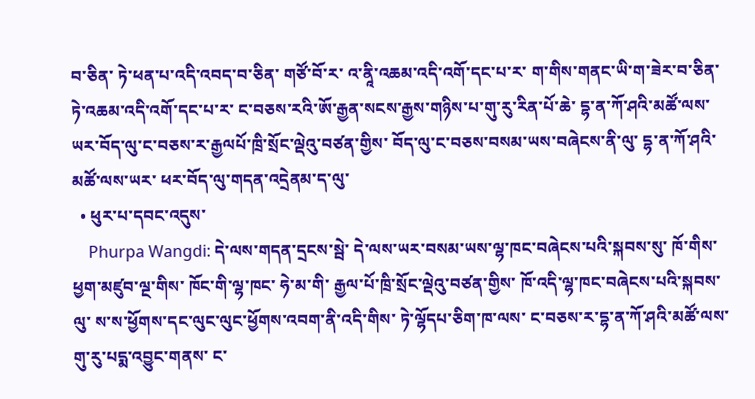བ་ཅིན་ ཏེ་ཕན་པ་འདི་འབད་བ་ཅིན་ གཙོ་བོ་ར་ འ་ནཱི་འཆམ་འདི་འགོ་དང་པ་ར་ ག་གིས་གནང་ཡི་ག་ཟེར་བ་ཅིན་ ཏེ་འཆམ་འདི་འགོ་དང་པ་ར་ ང་བཅས་རའི་ཨོ་རྒྱན་སངས་རྒྱས་གཉིས་པ་གུ་རུ་རིན་པོ་ཆེ་ དྷ་ན་ཀོ་ཤའི་མཚོ་ལས་ཡར་བོད་ལུ་ང་བཅས་ར་རྒྱལཔོ་ཁྲི་སྲོང་ལྡེའུ་བཙན་གྱིས་ བོད་ལུ་ང་བཅས་བསམ་ཡས་བཞེངས་ནི་ལུ་ དྷ་ན་ཀོ་ཤའི་མཚོ་ལས་ཡར་ ཕར་བོད་ལུ་གདན་འདྲེནམ་ད་ལུ་
  • ཕུར་པ་དབང་འདུས་
    Phurpa Wangdi: དེ་ལས་གདན་དྲངས་སྦེ་ དེ་ལས་ཡར་བསམ་ཡས་ལྷ་ཁང་བཞེངས་པའི་སྐབས་སུ་ ཁོ་གིས་ཕྱག་མཛུབ་ལྔ་གིས་ ཁོང་གི་ལྷ་ཁང་ ཧེ་མ་གི་ རྒྱལ་པོ་ཁྲི་སྲོང་ལྡེའུ་བཙན་གྱིས་ ཁོ་འདི་ལྷ་ཁང་བཞེངས་པའི་སྐབས་ལུ་ ས་ས་ཕྱོགས་དང་ལུང་ལུང་ཕྱོགས་འབག་ནི་འདི་གིས་ ཏེ་ལྷོདཔ་ཅིག་ཁ་ལས་ ང་བཅས་ར་དྷ་ན་ཀོ་ཤའི་མཚོ་ལས་ གུ་རུ་པདྨ་འབྱུང་གནས་ ང་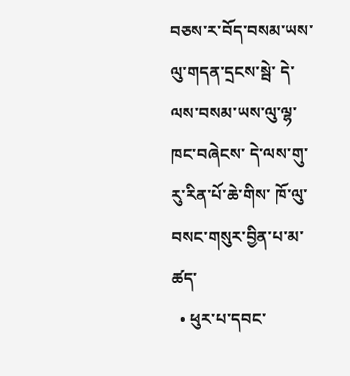བཅས་ར་བོད་བསམ་ཡས་ལུ་གདན་དྲངས་སྦེ་ དེ་ལས་བསམ་ཡས་ལུ་ལྷ་ཁང་བཞེངས་ དེ་ལས་གུ་རུ་རིན་པོ་ཆེ་གིས་ ཁོ་ལུ་བསང་གསུར་བྱིན་པ་མ་ཚད་
  • ཕུར་པ་དབང་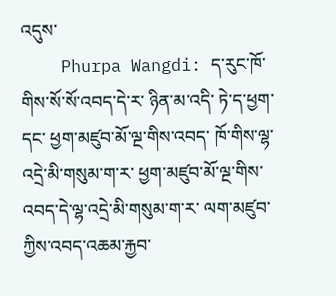འདུས་
    Phurpa Wangdi: ད་རུང་ཁོ་གིས་སོ་སོ་འབད་དེ་ར་ ཉིན་མ་འདི་ ཏེ་ད་ཕྱག་དང་ ཕྱག་མཛུབ་མོ་ལྔ་གིས་འབད་ ཁོ་གིས་ལྷ་འདྲེ་མི་གསུམ་ག་ར་ ཕྱག་མཛུབ་མོ་ལྔ་གིས་འབད་དེ་ལྷ་འདྲེ་མི་གསུམ་ག་ར་ ལག་མཛུབ་ཀྱིས་འབད་འཆམ་རྐྱབ་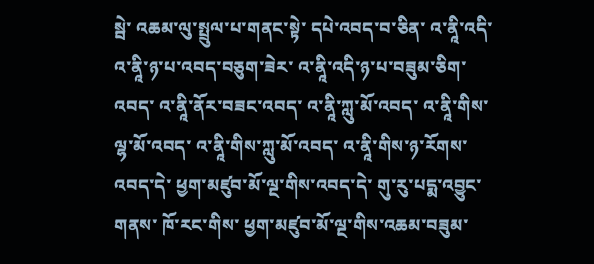སྦེ་ འཆམ་ལུ་སྤྲུལ་པ་གནང་སྟེ་ དཔེ་འབད་བ་ཅིན་ འ་ནཱི་འདི་ འ་ནཱི་ཉ་པ་འབད་བཅུག་ཟེར་ འ་ནཱི་འདི་ཉ་པ་བཟུམ་ཅིག་འབད་ འ་ནཱི་ནོར་བཟང་འབད་ འ་ནཱི་ཀླུ་མོ་འབད་ འ་ནཱི་གིས་ལྷ་མོ་འབད་ འ་ནཱི་གིས་ཀླུ་མོ་འབད་ འ་ནཱི་གིས་ཉ་རོགས་འབད་དེ་ ཕྱག་མཛུབ་མོ་ལྔ་གིས་འབད་དེ་ གུ་རུ་པདྨ་འབྱུང་གནས་ ཁོ་རང་གིས་ ཕྱག་མཛུབ་མོ་ལྔ་གིས་འཆམ་བཟུམ་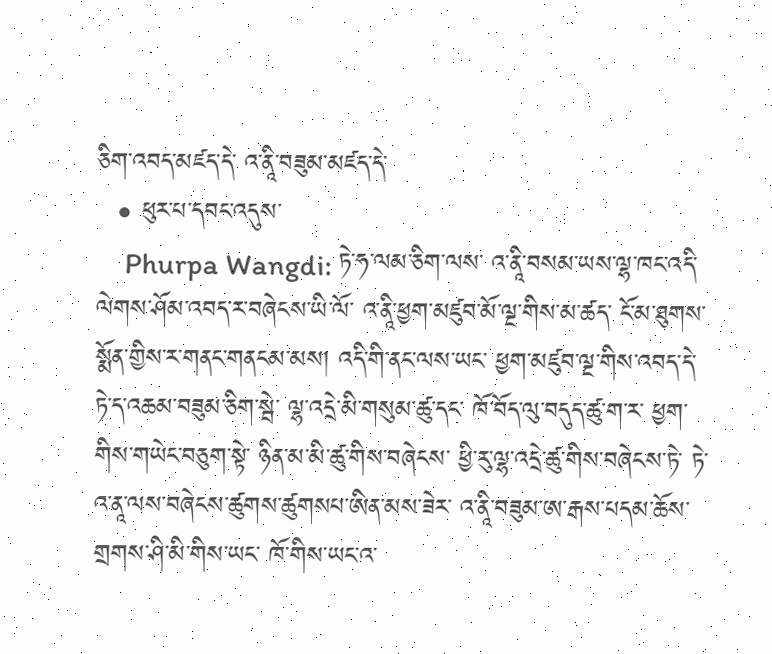ཅིག་འབད་མཛད་དེ་ འ་ནཱི་བཟུམ་མཛད་དེ་
  • ཕུར་པ་དབང་འདུས་
    Phurpa Wangdi: ཏེ་ཧ་ལམ་ཅིག་ལས་ འ་ནཱི་བསམ་ཡས་ལྷ་ཁང་འདི་ ལེགས་ཤོམ་འབད་ར་བཞེངས་ཡི་ལོ་ འ་ནཱི་ཕྱག་མཛུབ་མོ་ལྔ་གིས་མ་ཚད་ ངོ་མ་ཐུགས་སྨོན་གྱིས་ར་གནང་གནངམ་མས། འདི་གི་ནང་ལས་ཡང་ ཕྱག་མཛུབ་ལྔ་གིས་འབད་དེ་ ཏེ་ད་འཆམ་བཟུམ་ཅིག་སྦེ་ ལྷ་འདྲེ་མི་གསུམ་ཚུ་དང་ ཁོ་བོད་ལུ་བདུད་ཚུ་ག་ར་ ཕྱག་གིས་གཡེང་བཅུག་སྟེ་ ཉིན་མ་མི་ཚུ་གིས་བཞེངས་ ཕྱི་རུ་ལྷ་འདྲེ་ཚུ་གིས་བཞེངས་ཏེ་ ཏེ་འ་ནཱ་ལས་བཞེངས་ཚུགས་ཚུགསཔ་ཨིན་མས་ཟེར་ འ་ནཱི་བཟུམ་ཨ་རྒས་པདམ་ཆོས་གྲགས་ཤི་མི་གིས་ཡང་ ཁོ་གིས་ཡང་འ་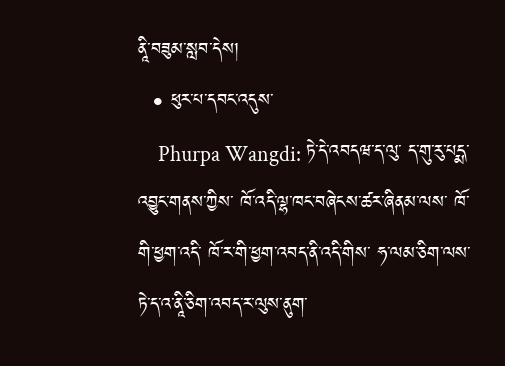ནཱི་བཟུམ་སླབ་དེས།
  • ཕུར་པ་དབང་འདུས་
    Phurpa Wangdi: ཏེ་དེ་འབདཝ་ད་ལུ་ ད་གུ་རུ་པདྨ་འབྱུང་གནས་ཀྱིས་ ཁོ་འདི་ལྷ་ཁང་བཞེངས་ཚར་ཞིནམ་ལས་ ཁོ་གི་ཕྱག་འདི་ ཁོ་ར་གི་ཕྱག་འབད་ནི་འདི་གིས་ ཧ་ལམ་ཅིག་ལས་ ཏེ་ད་འ་ནཱི་ཅིག་འབད་ར་ལུས་ནུག་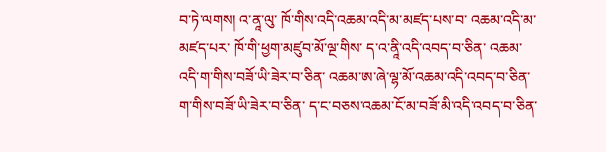བ་ཏེ་ལགས། འ་ནཱ་ལུ་ ཁོ་གིས་འདི་འཆམ་འདི་མ་མཛད་པས་བ་ འཆམ་འདི་མ་མཛད་པར་ ཁོ་གི་ཕྱག་མཛུབ་མོ་ལྔ་གིས་ ད་འ་ནཱི་འདི་འབད་བ་ཅིན་ འཆམ་འདི་ག་གིས་བཟོ་ཡི་ཟེར་བ་ཅིན་ འཆམ་ཨ་ཞེ་ལྷ་མོ་འཆམ་འདི་འབད་བ་ཅིན་ ག་གིས་བཟོ་ཡི་ཟེར་བ་ཅིན་ ད་ང་བཅས་འཆམ་ངོ་མ་བཟོ་མི་འདི་འབད་བ་ཅིན་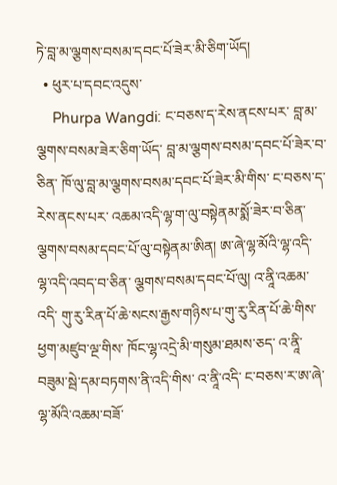ཏེ་བླ་མ་ལྕགས་བསམ་དབང་པོ་ཟེར་མི་ཅིག་ཡོད།
  • ཕུར་པ་དབང་འདུས་
    Phurpa Wangdi: ང་བཅས་ད་རེས་ནངས་པར་ བླ་མ་ལྕགས་བསམ་ཟེར་ཅིག་ཡོད་ བླ་མ་ལྕགས་བསམ་དབང་པོ་ཟེར་བ་ཅིན་ ཁོ་ལུ་བླ་མ་ལྕགས་བསམ་དབང་པོ་ཟེར་མི་གིས་ ང་བཅས་ད་རེས་ནངས་པར་ འཆམ་འདི་ལྷ་ག་ལུ་བསྟེནམ་སྨོ་ཟེར་བ་ཅིན་ ལྕགས་བསམ་དབང་པོ་ལུ་བསྟེནམ་ཨིན། ཨ་ཞེ་ལྷ་མོའི་ལྷ་འདི་ ལྷ་འདི་འབད་བ་ཅིན་ ལྕགས་བསམ་དབང་པོ་ལུ། འ་ནཱི་འཆམ་འདི་ གུ་རུ་རིན་པོ་ཆེ་སངས་རྒྱས་གཉིས་པ་གུ་རུ་རིན་པོ་ཆེ་གིས་ ཕྱག་མཛུབ་ལྔ་གིས་ ཁོང་ལྷ་འདྲེ་མི་གསུམ་ཐམས་ཅད་ འ་ནཱི་བཟུམ་སྦེ་དམ་བཏགས་ནི་འདི་གིས་ འ་ནཱི་འདི་ ང་བཅས་ར་ཨ་ཞེ་ལྷ་མོའི་འཆམ་བཟོ་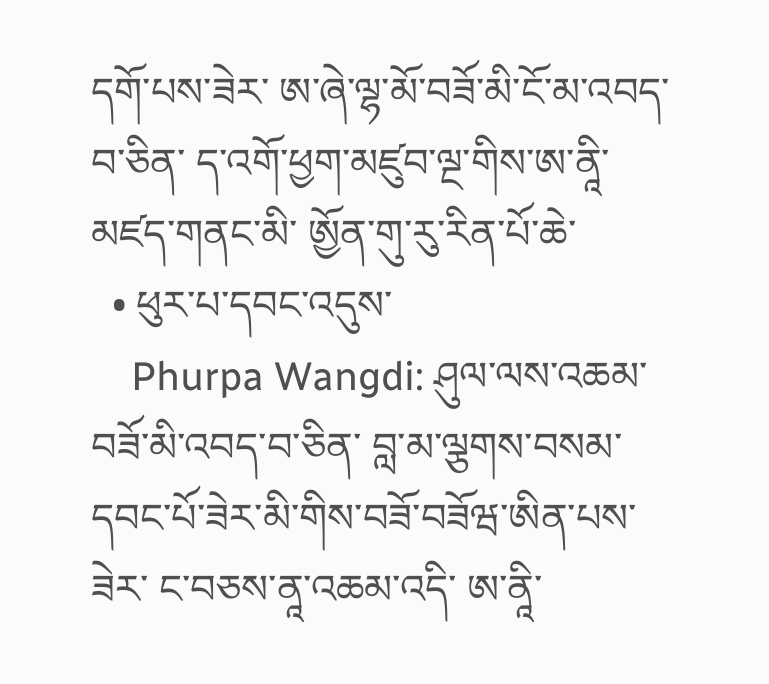དགོ་པས་ཟེར་ ཨ་ཞེ་ལྷ་མོ་བཟོ་མི་ངོ་མ་འབད་བ་ཅིན་ ད་འགོ་ཕྱག་མཛུབ་ལྔ་གིས་ཨ་ནཱི་མཛད་གནང་མི་ ཨྱོན་གུ་རུ་རིན་པོ་ཆེ་
  • ཕུར་པ་དབང་འདུས་
    Phurpa Wangdi: ཤུལ་ལས་འཆམ་བཟོ་མི་འབད་བ་ཅིན་ བླ་མ་ལྕགས་བསམ་དབང་པོ་ཟེར་མི་གིས་བཟོ་བཟོཝ་ཨིན་པས་ཟེར་ ང་བཅས་ནཱ་འཆམ་འདི་ ཨ་ནཱི་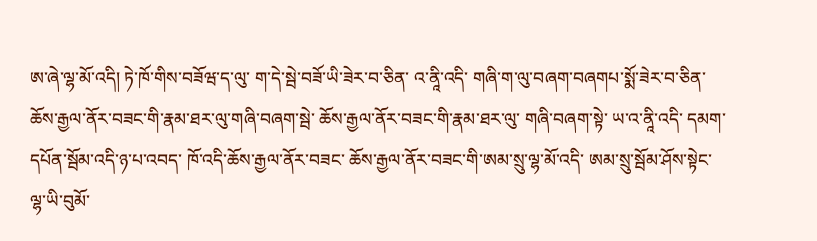ཨ་ཞེ་ལྷ་མོ་འདི། ཏེ་ཁོ་གིས་བཟོཝ་ད་ལུ་ ག་དེ་སྦེ་བཟོ་ཡི་ཟེར་བ་ཅིན་ འ་ནཱི་འདི་ གཞི་ག་ལུ་བཞག་བཞགཔ་སྨོ་ཟེར་བ་ཅིན་ ཆོས་རྒྱལ་ནོར་བཟང་གི་རྣམ་ཐར་ལུ་གཞི་བཞག་སྦེ་ ཆོས་རྒྱལ་ནོར་བཟང་གི་རྣམ་ཐར་ལུ་ གཞི་བཞག་སྟེ་ ཡ་འ་ནཱི་འདི་ དམག་དཔོན་སྦོམ་འདི་ཉ་པ་འབད་ ཁོ་འདི་ཆོས་རྒྱལ་ནོར་བཟང་ ཆོས་རྒྱལ་ནོར་བཟང་གི་ཨམ་སྲུ་ལྷ་མོ་འདི་ ཨམ་སྲུ་སྦོམ་ཤོས་སྟེང་ལྷ་ཡི་བུམོ་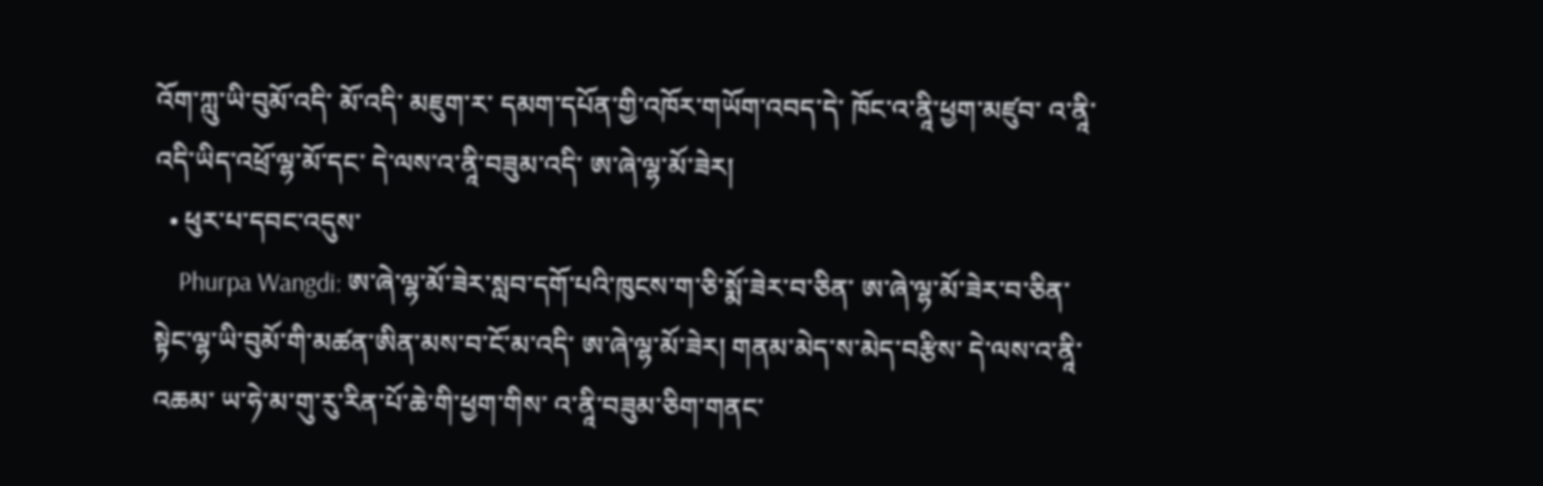འོག་ཀླུ་ཡི་བུམོ་འདི་ མོ་འདི་ མཇུག་ར་ དམག་དཔོན་གྱི་འཁོར་གཡོག་འབད་དེ་ ཁོང་འ་ནཱི་ཕྱག་མཛུབ་ འ་ནཱི་འདི་ཡིད་འཕྲོ་ལྷ་མོ་དང་ དེ་ལས་འ་ནཱི་བཟུམ་འདི་ ཨ་ཞེ་ལྷ་མོ་ཟེར།
  • ཕུར་པ་དབང་འདུས་
    Phurpa Wangdi: ཨ་ཞེ་ལྷ་མོ་ཟེར་སླབ་དགོ་པའི་ཁུངས་ག་ཅི་སྨོ་ཟེར་བ་ཅིན་ ཨ་ཞེ་ལྷ་མོ་ཟེར་བ་ཅིན་ སྟེང་ལྷ་ཡི་བུམོ་གི་མཚན་ཨིན་མས་བ་ངོ་མ་འདི་ ཨ་ཞེ་ལྷ་མོ་ཟེར། གནམ་མེད་ས་མེད་བརྩིས་ དེ་ལས་འ་ནཱི་འཆམ་ ཡ་ཧེ་མ་གུ་རུ་རིན་པོ་ཆེ་གི་ཕྱག་གིས་ འ་ནཱི་བཟུམ་ཅིག་གནང་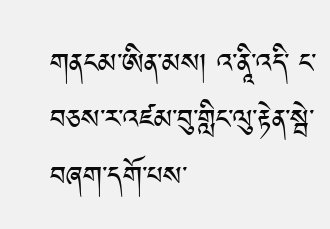གནངམ་ཨིན་མས། འ་ནཱི་འདི་ ང་བཅས་ར་འཛམ་བུ་གླིང་ལུ་རྟེན་སྦེ་བཞག་དགོ་པས་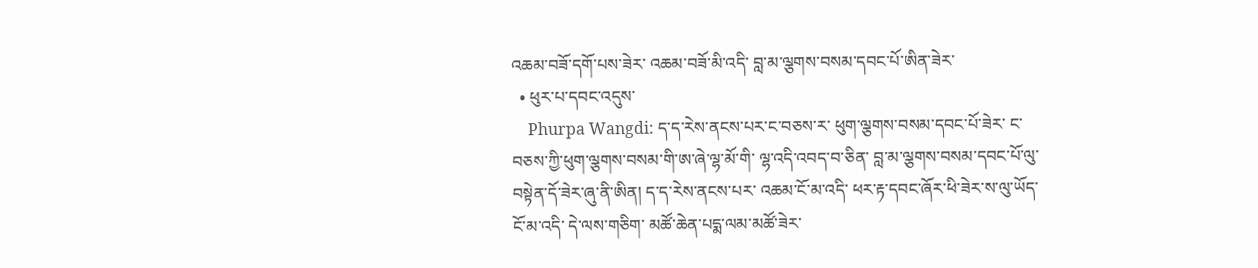འཆམ་བཟོ་དགོ་པས་ཟེར་ འཆམ་བཟོ་མི་འདི་ བླ་མ་ལྕགས་བསམ་དབང་པོ་ཨིན་ཟེར་
  • ཕུར་པ་དབང་འདུས་
    Phurpa Wangdi: ད་ད་རེས་ནངས་པར་ང་བཅས་ར་ ཕུག་ལྕགས་བསམ་དབང་པོ་ཟེར་ ང་བཅས་ཀྱི་ཕུག་ལྕགས་བསམ་གི་ཨ་ཞེ་ལྷ་མོ་གི་ ལྷ་འདི་འབད་བ་ཅིན་ བླ་མ་ལྕགས་བསམ་དབང་པོ་ལུ་བསྟེན་དོ་ཟེར་ཞུ་ནི་ཨིན། ད་ད་རེས་ནངས་པར་ འཆམ་ངོ་མ་འདི་ ཕར་རྟ་དབང་ཞོར་ཕི་ཟེར་ས་ལུ་ཡོད་ངོ་མ་འདི་ དེ་ལས་གཅིག་ མཚོ་ཆེན་པདྨ་ལམ་མཚོ་ཟེར་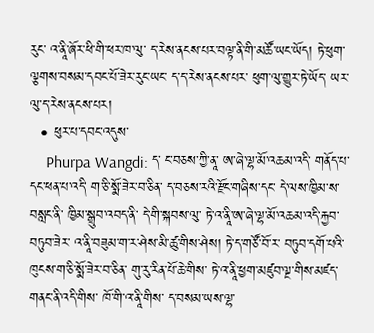རུང་ འ་ནཱི་ཞོར་ཕི་གི་ཕར་ཁ་ལུ་ ད་རེས་ནངས་པར་བལྟ་ནི་གི་མཚོ་ཡང་ཡོད། ཏེ་ཕུག་ལྕགས་བསམ་དབང་པོ་ཟེར་རུང་ཡང་ ད་ད་རེས་ནངས་པར་ ཕུག་ལུ་གྱུར་ཏེ་ཡོད་ ཡར་ལུ་ད་རེས་ནངས་པར།
  • ཕུར་པ་དབང་འདུས་
    Phurpa Wangdi: ད་ ང་བཅས་ཀྱི་ནཱ་ ཨ་ཞེ་ལྷ་མོ་འཆམ་འདི་ གནོད་པ་དང་ཕན་པ་འདི་ ག་ཅི་སྨོ་ཟེར་བ་ཅིན་ ད་བཅས་རའི་རྫོང་གཞིས་དང་ དེ་ལས་ཁྱིམ་ས་བསླང་ནི་ ཁྱིམ་སྒྲུབ་འབད་ནི་ དེ་གི་སྐབས་ལུ་ ཏེ་འ་ནཱི་ཨ་ཞེ་ལྷ་མོ་འཆམ་འདི་རྐྱབ་བཏུབ་ཟེར་ འ་ནཱི་བཟུམ་ག་ར་ཤེས་མི་ཚུ་གིས་ཤེས། ཏེ་ད་གཙོ་བོ་ར་ བཏུབ་དགོ་པའི་ཁུངས་ག་ཅི་སྨོ་ཟེར་བ་ཅིན་ གུ་རུ་རིན་པོ་ཆེ་གིས་ ཏེ་འ་ནཱི་ཕྱག་མཛུབ་ལྔ་གིས་མཛད་གནང་ནི་འདི་གིས་ ཁོ་གི་འ་ནཱི་གིས་ ད་བསམ་ཡས་ལྷ་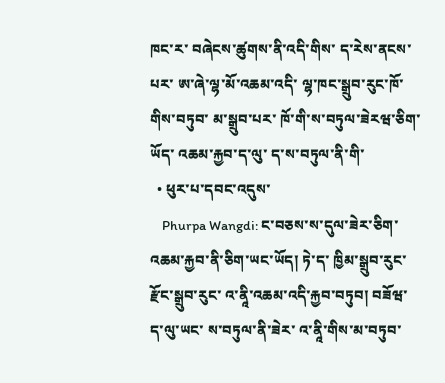ཁང་ར་ བཞེངས་ཚུགས་ནི་འདི་གིས་ ད་རེས་ནངས་པར་ ཨ་ཞེ་ལྷ་མོ་འཆམ་འདི་ ལྷ་ཁང་སྒྲུབ་རུང་ཁོ་གིས་བཏུབ་ མ་སྒྲུབ་པར་ ཁོ་གི་ས་བཏུལ་ཟེརཝ་ཅིག་ཡོད་ འཆམ་རྐྱབ་ད་ལུ་ ད་ས་བཏུལ་ནི་གི་
  • ཕུར་པ་དབང་འདུས་
    Phurpa Wangdi: ང་བཅས་ས་དུལ་ཟེར་ཅིག་ འཆམ་རྐྱབ་ནི་ཅིག་ཡང་ཡོད། ཏེ་ད་ ཁྱིམ་སྒྲུབ་རུང་ རྫོང་སྒྲུབ་རུང་ འ་ནཱི་འཆམ་འདི་རྐྱབ་བཏུབ། བཟོཝ་ད་ལུ་ཡང་ ས་བཏུལ་ནི་ཟེར་ འ་ནཱི་གིས་མ་བཏུབ་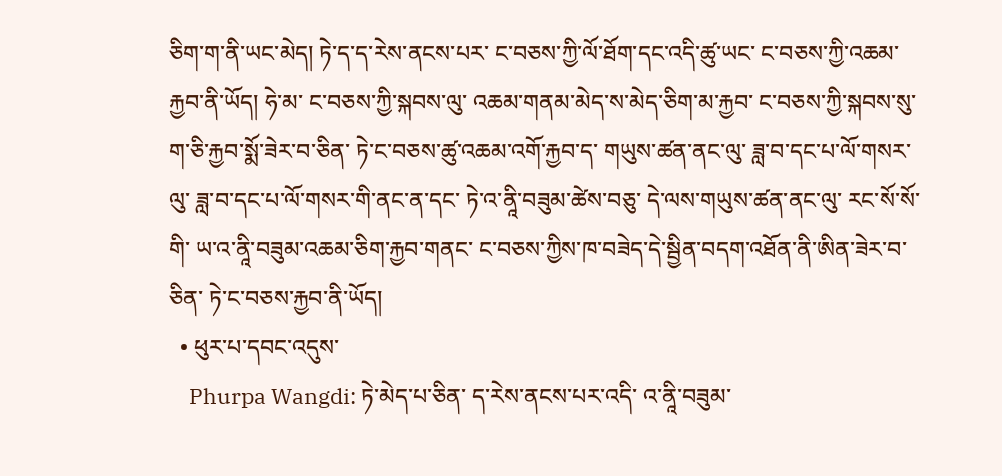ཅིག་ག་ནི་ཡང་མེད། ཏེ་ད་ད་རེས་ནངས་པར་ ང་བཅས་ཀྱི་ལོ་ཐོག་དང་འདི་ཚུ་ཡང་ ང་བཅས་ཀྱི་འཆམ་རྐྱབ་ནི་ཡོད། ཧེ་མ་ ང་བཅས་ཀྱི་སྐབས་ལུ་ འཆམ་གནམ་མེད་ས་མེད་ཅིག་མ་རྐྱབ་ ང་བཅས་ཀྱི་སྐབས་སུ་ ག་ཅི་རྐྱབ་སྨོ་ཟེར་བ་ཅིན་ ཏེ་ང་བཅས་ཚུ་འཆམ་འགོ་རྐྱབ་ད་ གཡུས་ཚན་ནང་ལུ་ ཟླ་བ་དང་པ་ལོ་གསར་ལུ་ ཟླ་བ་དང་པ་ལོ་གསར་གི་ནང་ན་དང་ ཏེ་འ་ནཱི་བཟུམ་ཚེས་བཅུ་ དེ་ལས་གཡུས་ཚན་ནང་ལུ་ རང་སོ་སོ་གི་ ཡ་འ་ནཱི་བཟུམ་འཆམ་ཅིག་རྐྱབ་གནང་ ང་བཅས་ཀྱིས་ཁ་བཟེད་དེ་སྦྱིན་བདག་འཐོན་ནི་ཨིན་ཟེར་བ་ཅིན་ ཏེ་ང་བཅས་རྐྱབ་ནི་ཡོད།
  • ཕུར་པ་དབང་འདུས་
    Phurpa Wangdi: ཏེ་མེད་པ་ཅིན་ ད་རེས་ནངས་པར་འདི་ འ་ནཱི་བཟུམ་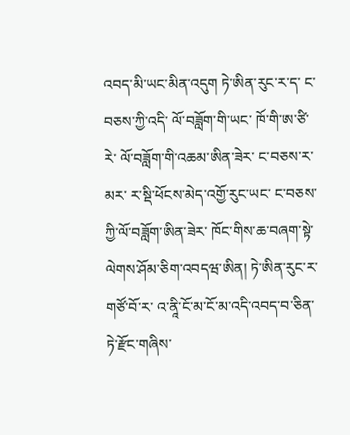འབད་མི་ཡང་མིན་འདུག ཏེ་ཨིན་རུང་ར་ད་ ང་བཅས་ཀྱི་འདི་ ལོ་བཟློག་གི་ཡང་ ཁོ་གི་ཨ་ཙི་རེ་ ལོ་བཟློག་གི་འཆམ་ཨིན་ཟེར་ ང་བཅས་ར་མར་ ར་སྡི་ཕོངས་མེད་འགྱོ་རུང་ཡང་ ང་བཅས་ཀྱི་ལོ་བཟློག་ཨིན་ཟེར་ ཁོང་གིས་ཆ་བཞག་སྟེ་ ལེགས་ཤོམ་ཅིག་འབདཝ་ཨིན། ཏེ་ཨིན་རུང་ར་ གཙོ་བོ་ར་ འ་ནཱི་ངོ་མ་ངོ་མ་འདི་འབད་བ་ཅིན་ ཏེ་རྫོང་གཞིས་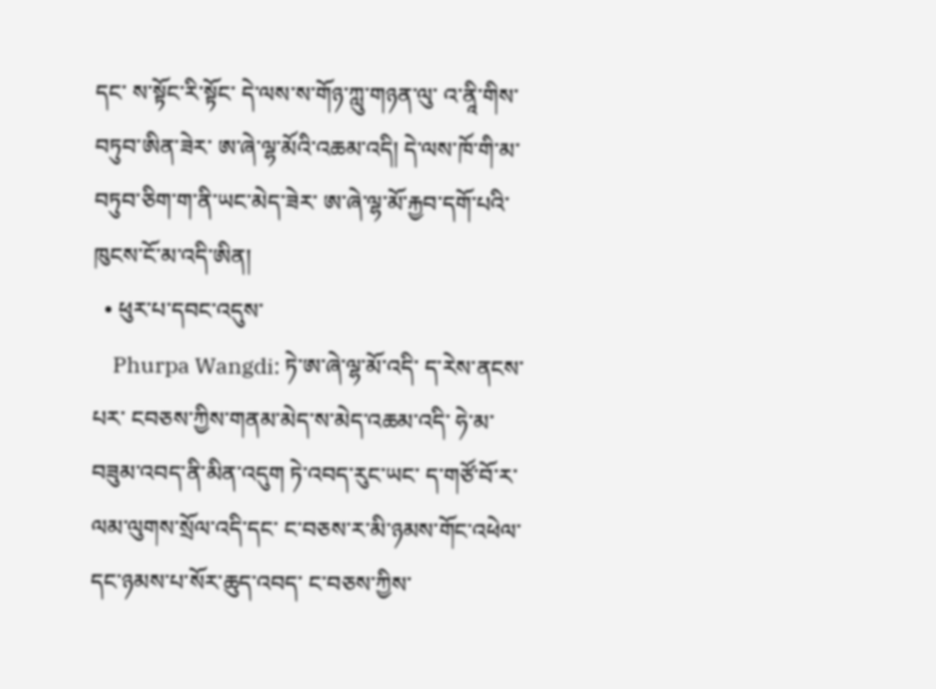དང་ ས་སྟོང་རི་སྟོང་ དེ་ལས་ས་གོཉ་ཀླུ་གཉན་ལུ་ འ་ནཱི་གིས་བཏུབ་ཨིན་ཟེར་ ཨ་ཞེ་ལྷ་མོའི་འཆམ་འདི། དེ་ལས་ཁོ་གི་མ་བཏུབ་ཅིག་ག་ནི་ཡང་མེད་ཟེར་ ཨ་ཞེ་ལྷ་མོ་རྐྱབ་དགོ་པའི་ཁུངས་ངོ་མ་འདི་ཨིན།
  • ཕུར་པ་དབང་འདུས་
    Phurpa Wangdi: ཏེ་ཨ་ཞེ་ལྷ་མོ་འདི་ ད་རེས་ནངས་པར་ ངབཅས་ཀྱིས་གནམ་མེད་ས་མེད་འཆམ་འདི་ ཧེ་མ་བཟུམ་འབད་ནི་མིན་འདུག ཏེ་འབད་རུང་ཡང་ ད་གཙོ་བོ་ར་ ལམ་ལུགས་སྲོལ་འདི་དང་ ང་བཅས་ར་མི་ཉམས་གོང་འཕེལ་དང་ཉམས་པ་སོར་ཆུད་འབད་ ང་བཅས་ཀྱིས་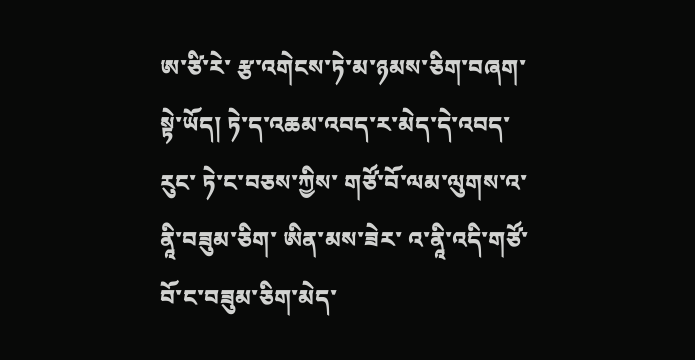ཨ་ཙི་རེ་ རྩ་འགེངས་ཏེ་མ་ཉམས་ཅིག་བཞག་སྟེ་ཡོད། ཏེ་ད་འཆམ་འབད་ར་མེད་དེ་འབད་རུང་ ཏེ་ང་བཅས་ཀྱིས་ གཙོ་བོ་ལམ་ལུགས་འ་ནཱི་བཟུམ་ཅིག་ ཨིན་མས་ཟེར་ འ་ནཱི་འདི་གཙོ་བོ་ང་བཟུམ་ཅིག་མེད་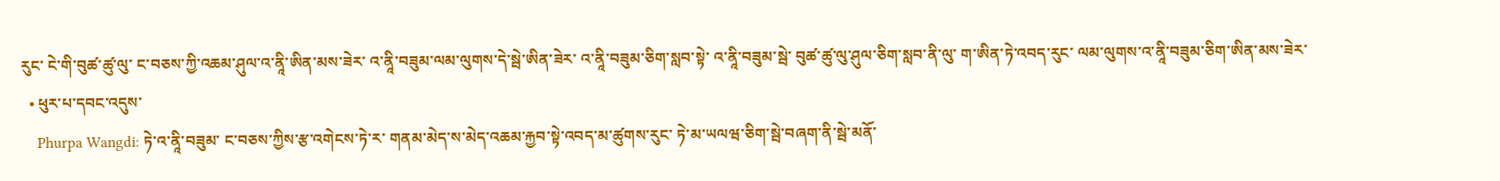རུང་ ངེ་གི་བུཚ་ཚུ་ལུ་ ང་བཅས་ཀྱི་འཆམ་ཤུལ་འ་ནཱི་ཨིན་མས་ཟེར་ འ་ནཱི་བཟུམ་ལམ་ལུགས་དེ་སྦེ་ཨིན་ཟེར་ འ་ནཱི་བཟུམ་ཅིག་སླབ་སྟེ་ འ་ནཱི་བཟུམ་སྦེ་ བུཚ་ཚུ་ལུ་ཤུལ་ཅིག་སླབ་ནི་ལུ་ ག་ཨིན་ཏེ་འབད་རུང་ ལམ་ལུགས་འ་ནཱི་བཟུམ་ཅིག་ཨིན་མས་ཟེར་
  • ཕུར་པ་དབང་འདུས་
    Phurpa Wangdi: ཏེ་འ་ནཱི་བཟུམ་ ང་བཅས་ཀྱིས་རྩ་འགེངས་ཏེ་ར་ གནམ་མེད་ས་མེད་འཆམ་རྐྱབ་སྟེ་འབད་མ་ཚུགས་རུང་ ཏེ་མ་ཡལཝ་ཅིག་སྦེ་བཞག་ནི་སྦེ་མནོ་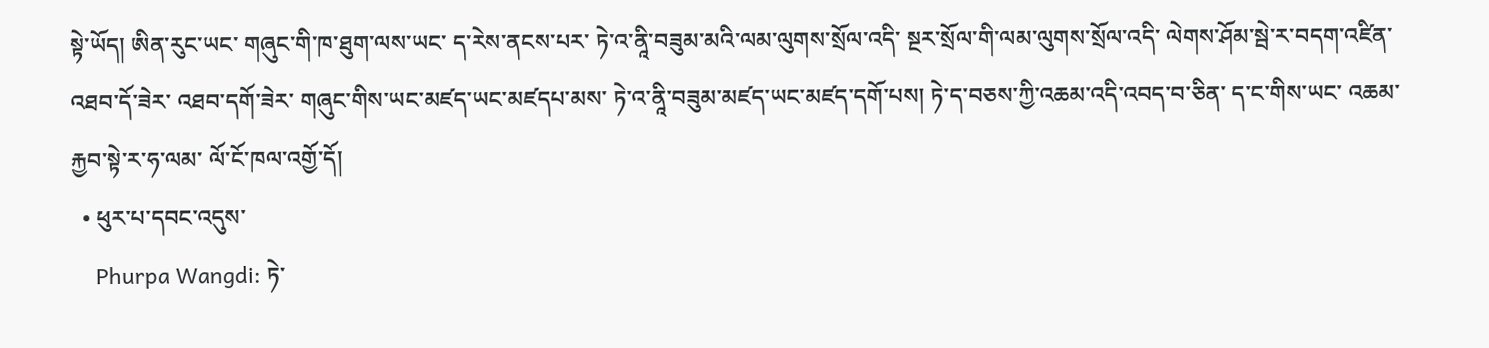སྟེ་ཡོད། ཨིན་རུང་ཡང་ གཞུང་གི་ཁ་ཐུག་ལས་ཡང་ ད་རེས་ནངས་པར་ ཏེ་འ་ནཱི་བཟུམ་མའི་ལམ་ལུགས་སྲོལ་འདི་ སྔར་སྲོལ་གི་ལམ་ལུགས་སྲོལ་འདི་ ལེགས་ཤོམ་སྦེ་ར་བདག་འཛིན་འཐབ་དོ་ཟེར་ འཐབ་དགོ་ཟེར་ གཞུང་གིས་ཡང་མཛད་ཡང་མཛདཔ་མས་ ཏེ་འ་ནཱི་བཟུམ་མཛད་ཡང་མཛད་དགོ་པས། ཏེ་ད་བཅས་ཀྱི་འཆམ་འདི་འབད་བ་ཅིན་ ད་ང་གིས་ཡང་ འཆམ་རྐྱབ་སྟེ་ར་ཧ་ལམ་ ལོ་ངོ་ཁལ་འགྱོ་དོ།
  • ཕུར་པ་དབང་འདུས་
    Phurpa Wangdi: ཏེ་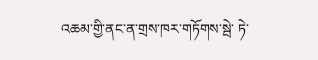འཆམ་གྱི་ནང་ན་གྲས་ཁར་གཏོགས་སྦེ་ ཏེ་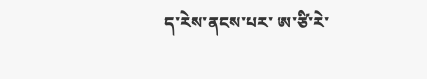ད་རེས་ནངས་པར་ ཨ་ཙི་རེ་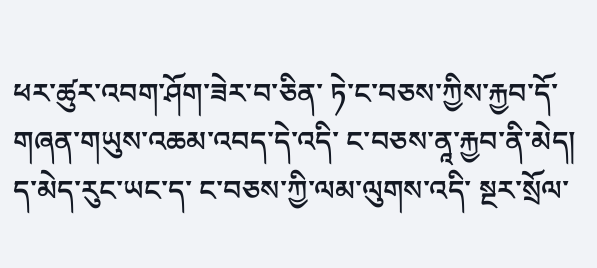ཕར་ཚུར་འབག་ཤོག་ཟེར་བ་ཅིན་ ཏེ་ང་བཅས་ཀྱིས་རྐྱབ་དོ་ གཞན་གཡུས་འཆམ་འབད་དེ་འདི་ ང་བཅས་ནཱ་རྐྱབ་ནི་མེད། ད་མེད་རུང་ཡང་ད་ ང་བཅས་ཀྱི་ལམ་ལུགས་འདི་ སྔར་སྲོལ་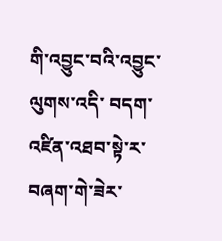གི་འབྱུང་བའི་འབྱུང་ལུགས་འདི་ བདག་འཛིན་འཐབ་སྟེ་ར་བཞག་གེ་ཟེར་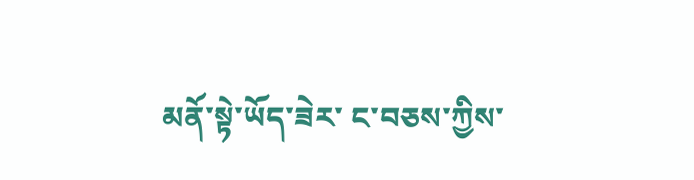མནོ་སྟེ་ཡོད་ཟེར་ ང་བཅས་ཀྱིས་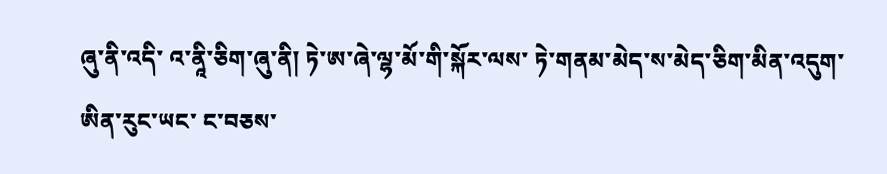ཞུ་ནི་འདི་ འ་ནཱི་ཅིག་ཞུ་ནི། ཏེ་ཨ་ཞེ་ལྷ་མོ་གི་སྐོར་ལས་ ཏེ་གནམ་མེད་ས་མེད་ཅིག་མིན་འདུག་ ཨིན་རུང་ཡང་ ང་བཅས་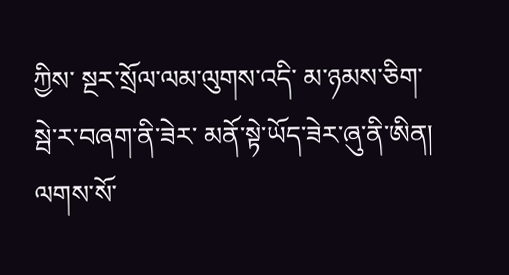ཀྱིས་ སྔར་སྲོལ་ལམ་ལུགས་འདི་ མ་ཉམས་ཅིག་སྦེ་ར་བཞག་ནི་ཟེར་ མནོ་སྟེ་ཡོད་ཟེར་ཞུ་ནི་ཨིན། ལགས་སོ་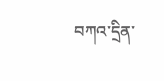བཀའ་དྲིན་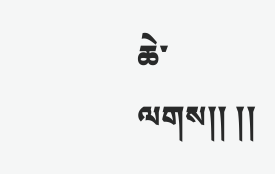ཆེ་ལགས།། །།